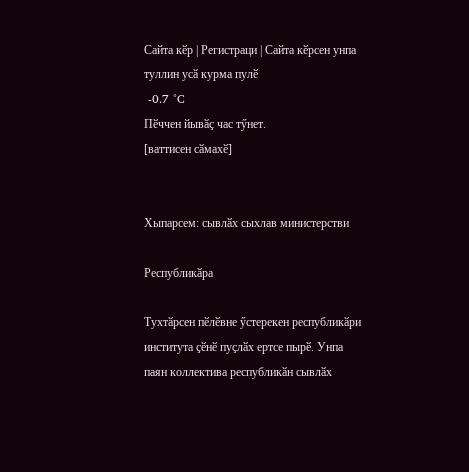Сайта кӗр | Регистраци | Сайта кӗрсен унпа туллин усӑ курма пулӗ
 -0.7 °C
Пӗччен йывӑҫ час тӳнет.
[ваттисен сӑмахӗ]


Хыпарсем: сывлӑх сыхлав министерстви

Республикӑра

Тухтӑрсен пӗлӗвне ӳстерекен республикӑри института ҫӗнӗ пуҫлӑх ертсе пырӗ. Унпа паян коллектива республикӑн сывлӑх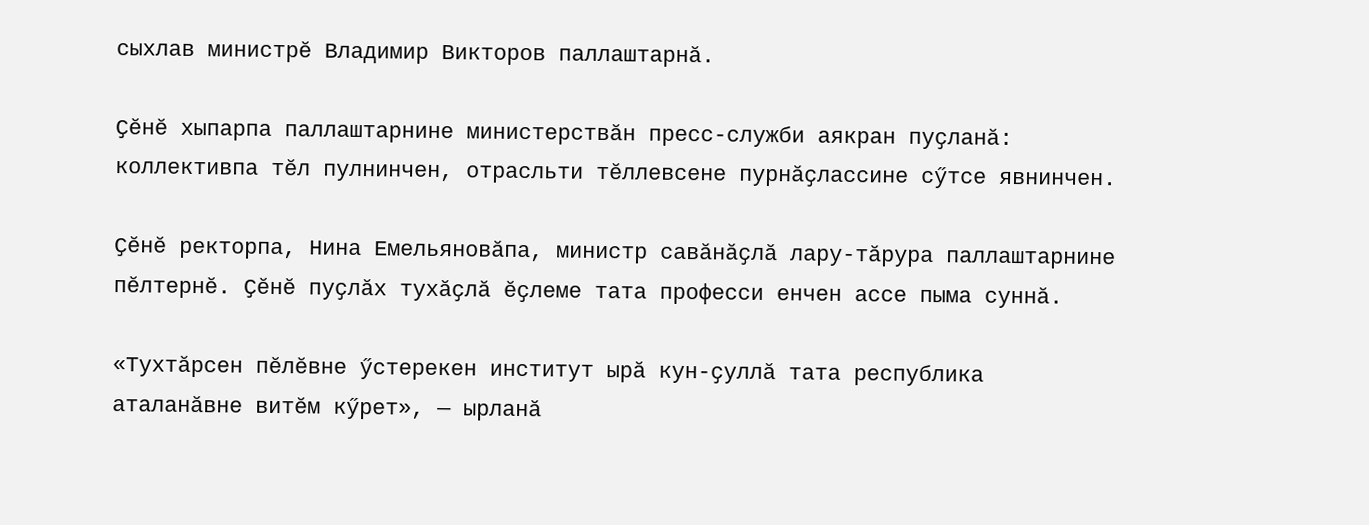сыхлав министрӗ Владимир Викторов паллаштарнӑ.

Ҫӗнӗ хыпарпа паллаштарнине министерствӑн пресс-служби аякран пуҫланӑ: коллективпа тӗл пулнинчен, отрасльти тӗллевсене пурнӑҫлассине сӳтсе явнинчен.

Ҫӗнӗ ректорпа, Нина Емельяновӑпа, министр савӑнӑҫлӑ лару-тӑрура паллаштарнине пӗлтернӗ. Ҫӗнӗ пуҫлӑх тухӑҫлӑ ӗҫлеме тата професси енчен ассе пыма суннӑ.

«Тухтӑрсен пӗлӗвне ӳстерекен институт ырӑ кун-ҫуллӑ тата республика аталанӑвне витӗм кӳрет», — ырланӑ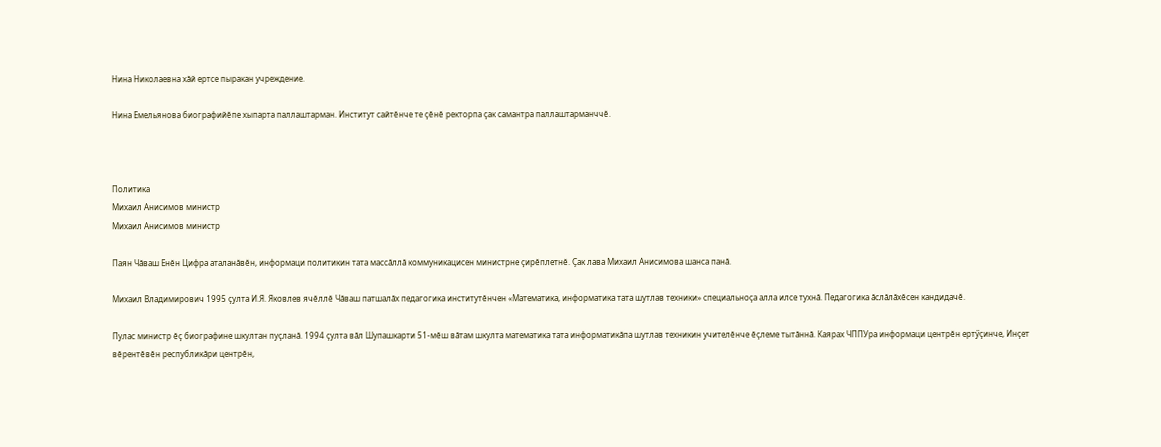Нина Николаевна хӑй ертсе пыракан учреждение.

Нина Емельянова биографийӗпе хыпарта паллаштарман. Институт сайтӗнче те ҫӗнӗ ректорпа ҫак самантра паллаштарманччӗ.



Политика
Михаил Анисимов министр
Михаил Анисимов министр

Паян Чӑваш Енӗн Цифра аталанӑвӗн, информаци политикин тата массӑллӑ коммуникацисен министрне ҫирӗплетнӗ. Ҫак лава Михаил Анисимова шанса панӑ.

Михаил Владимирович 1995 ҫулта И.Я. Яковлев ячӗллӗ Чӑваш патшалӑх педагогика институтӗнчен «Математика, информатика тата шутлав техники» специальноҫа алла илсе тухнӑ. Педагогика ӑслӑлӑхӗсен кандидачӗ.

Пулас министр ӗҫ биографине шкултан пуҫланӑ. 1994 ҫулта вӑл Шупашкарти 51-мӗш вӑтам шкулта математика тата информатикӑпа шутлав техникин учителӗнче ӗҫлеме тытӑннӑ. Каярах ЧППУра информаци центрӗн ертӳҫинче, Инҫет вӗрентӗвӗн республикӑри центрӗн,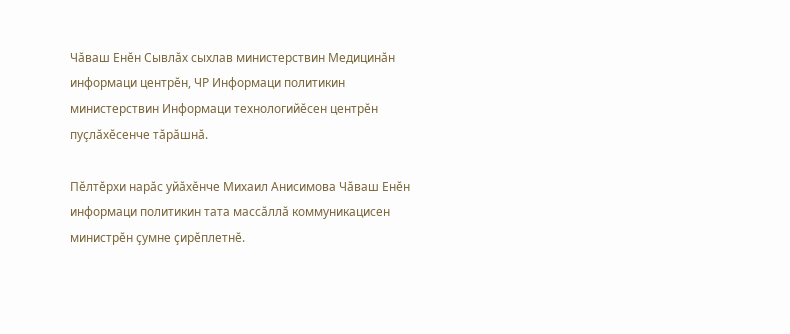Чӑваш Енӗн Сывлӑх сыхлав министерствин Медицинӑн информаци центрӗн, ЧР Информаци политикин министерствин Информаци технологийӗсен центрӗн пуҫлӑхӗсенче тӑрӑшнӑ.

Пӗлтӗрхи нарӑс уйӑхӗнче Михаил Анисимова Чӑваш Енӗн информаци политикин тата массӑллӑ коммуникацисен министрӗн ҫумне ҫирӗплетнӗ.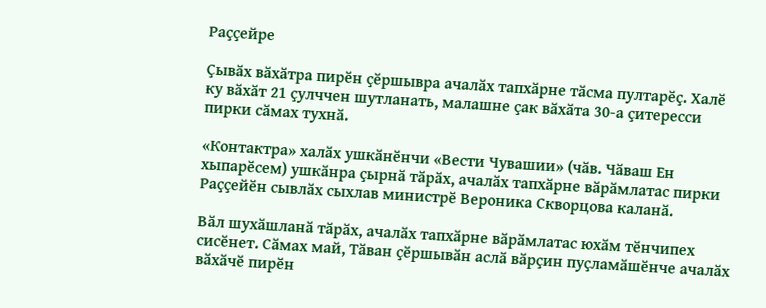Раҫҫейре

Ҫывӑх вӑхӑтра пирӗн ҫӗршывра ачалӑх тапхӑрне тӑсма пултарӗҫ. Халӗ ку вӑхӑт 21 ҫулччен шутланать, малашне ҫак вӑхӑта 30-а ҫитересси пирки сӑмах тухнӑ.

«Контактра» халӑх ушкӑнӗнчи «Вести Чувашии» (чӑв. Чӑваш Ен хыпарӗсем) ушкӑнра ҫырнӑ тӑрӑх, ачалӑх тапхӑрне вӑрӑмлатас пирки Раҫҫейӗн сывлӑх сыхлав министрӗ Вероника Скворцова каланӑ.

Вӑл шухӑшланӑ тӑрӑх, ачалӑх тапхӑрне вӑрӑмлатас юхӑм тӗнчипех сисӗнет. Сӑмах май, Тӑван ҫӗршывӑн аслӑ вӑрҫин пуҫламӑшӗнче ачалӑх вӑхӑчӗ пирӗн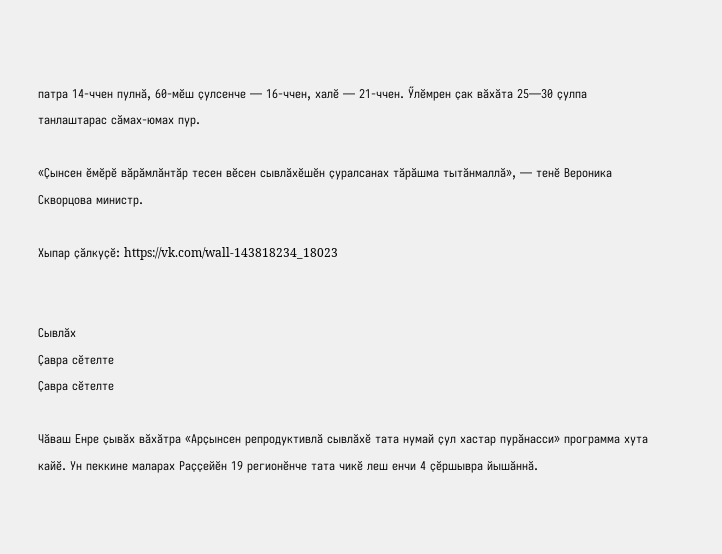патра 14-ччен пулнӑ, 60-мӗш ҫулсенче — 16-ччен, халӗ — 21-ччен. Ӳлӗмрен ҫак вӑхӑта 25—30 ҫулпа танлаштарас сӑмах-юмах пур.

«Ҫынсен ӗмӗрӗ вӑрӑмлӑнтӑр тесен вӗсен сывлӑхӗшӗн ҫуралсанах тӑрӑшма тытӑнмаллӑ», — тенӗ Вероника Скворцова министр.

Хыпар ҫӑлкуҫӗ: https://vk.com/wall-143818234_18023


Сывлӑх
Ҫавра сӗтелте
Ҫавра сӗтелте

Чӑваш Енре ҫывӑх вӑхӑтра «Арҫынсен репродуктивлӑ сывлӑхӗ тата нумай ҫул хастар пурӑнасси» программа хута кайӗ. Ун пеккине маларах Раҫҫейӗн 19 регионӗнче тата чикӗ леш енчи 4 ҫӗршывра йышӑннӑ.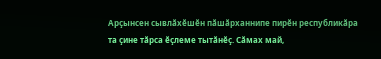Арҫынсен сывлӑхӗшӗн пӑшӑрханнипе пирӗн республикӑра та ҫине тӑрса ӗҫлеме тытӑнӗҫ. Сӑмах май,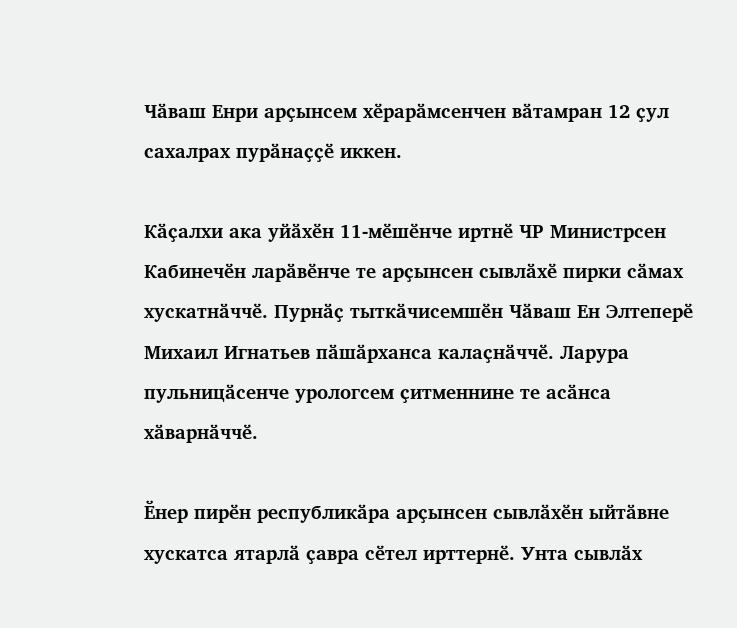Чӑваш Енри арҫынсем хӗрарӑмсенчен вӑтамран 12 ҫул сахалрах пурӑнаҫҫӗ иккен.

Кӑҫалхи ака уйӑхӗн 11-мӗшӗнче иртнӗ ЧР Министрсен Кабинечӗн ларӑвӗнче те арҫынсен сывлӑхӗ пирки сӑмах хускатнӑччӗ. Пурнӑҫ тыткӑчисемшӗн Чӑваш Ен Элтеперӗ Михаил Игнатьев пӑшӑрханса калаҫнӑччӗ. Ларура пульницӑсенче урологсем ҫитменнине те асӑнса хӑварнӑччӗ.

Ӗнер пирӗн республикӑра арҫынсен сывлӑхӗн ыйтӑвне хускатса ятарлӑ ҫавра сӗтел ирттернӗ. Унта сывлӑх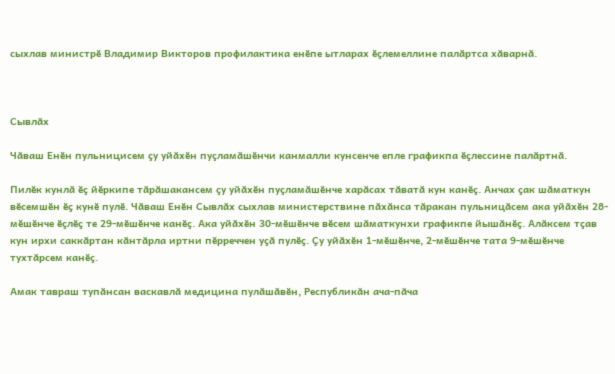сыхлав министрӗ Владимир Викторов профилактика енӗпе ытларах ӗҫлемеллине палӑртса хӑварнӑ.



Сывлӑх

Чӑваш Енӗн пульницисем ҫу уйӑхӗн пуҫламӑшӗнчи канмалли кунсенче епле графикпа ӗҫлессине палӑртнӑ.

Пилӗк кунлӑ ӗҫ йӗркипе тӑрӑшакансем ҫу уйӑхӗн пуҫламӑшӗнче харӑсах тӑватӑ кун канӗҫ. Анчах ҫак шӑматкун вӗсемшӗн ӗҫ кунӗ пулӗ. Чӑваш Енӗн Сывлӑх сыхлав министерствине пӑхӑнса тӑракан пульницӑсем ака уйӑхӗн 28-мӗшӗнче ӗҫлӗҫ те 29-мӗшӗнче канӗҫ. Ака уйӑхӗн 30-мӗшӗнче вӗсем шӑматкунхи графикпе йышӑнӗҫ. Алӑксем тҫав кун ирхи саккӑртан кӑнтӑрла иртни пӗрреччен уҫӑ пулӗҫ. Ҫу уйӑхӗн 1-мӗшӗнче, 2-мӗшӗнче тата 9-мӗшӗнче тухтӑрсем канӗҫ.

Амак тавраш тупӑнсан васкавлӑ медицина пулӑшӑвӗн, Республикӑн ача-пӑча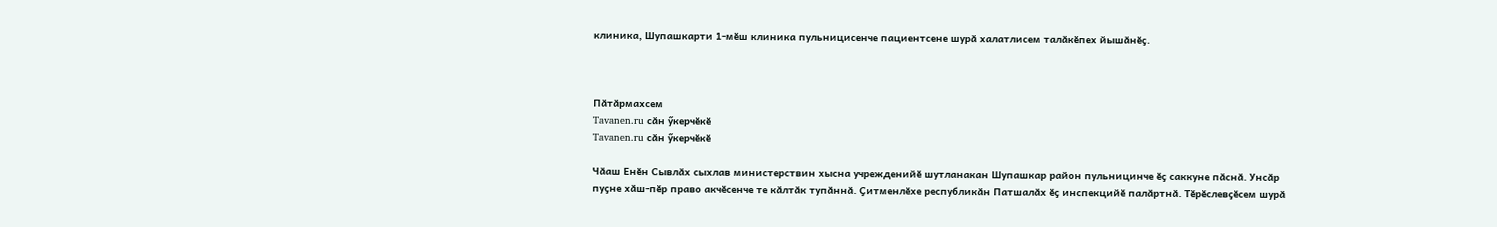клиника, Шупашкарти 1-мӗш клиника пульницисенче пациентсене шурӑ халатлисем талӑкӗпех йышӑнӗҫ.



Пӑтӑрмахсем
Tavanen.ru сӑн ӳкерчӗкӗ
Tavanen.ru сӑн ӳкерчӗкӗ

Чӑаш Енӗн Сывлӑх сыхлав министерствин хысна учрежденийӗ шутланакан Шупашкар район пульницинче ӗҫ саккуне пӑснӑ. Унсӑр пуҫне хӑш-пӗр право акчӗсенче те кӑлтӑк тупӑннӑ. Ҫитменлӗхе республикӑн Патшалӑх ӗҫ инспекцийӗ палӑртнӑ. Тӗрӗслевҫӗсем шурӑ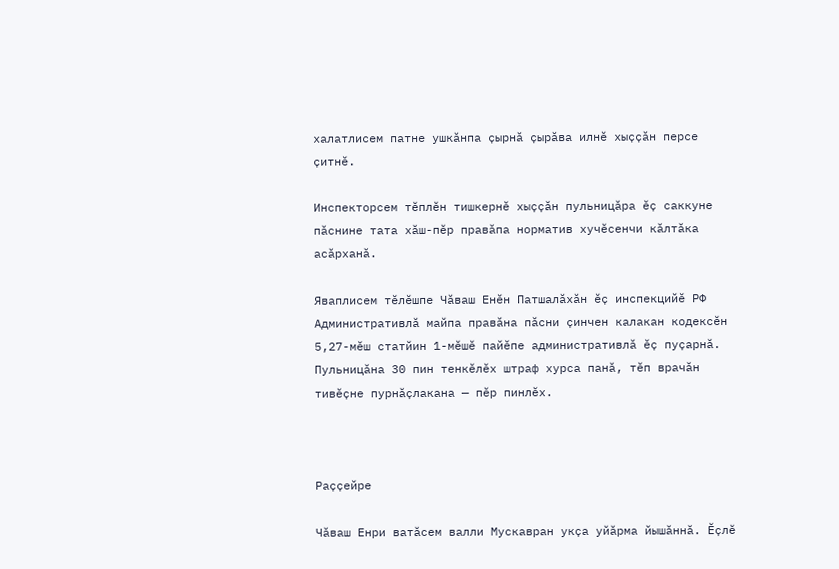халатлисем патне ушкӑнпа ҫырнӑ ҫырӑва илнӗ хыҫҫӑн персе ҫитнӗ.

Инспекторсем тӗплӗн тишкернӗ хыҫҫӑн пульницӑра ӗҫ саккуне пӑснине тата хӑш-пӗр правӑпа норматив хучӗсенчи кӑлтӑка асӑрханӑ.

Яваплисем тӗлӗшпе Чӑваш Енӗн Патшалӑхӑн ӗҫ инспекцийӗ РФ Административлӑ майпа правӑна пӑсни ҫинчен калакан кодексӗн 5,27-мӗш статйин 1-мӗшӗ пайӗпе административлӑ ӗҫ пуҫарнӑ. Пульницӑна 30 пин тенкӗлӗх штраф хурса панӑ, тӗп врачӑн тивӗҫне пурнӑҫлакана — пӗр пинлӗх.



Раҫҫейре

Чӑваш Енри ватӑсем валли Мускавран укҫа уйӑрма йышӑннӑ. Ӗҫлӗ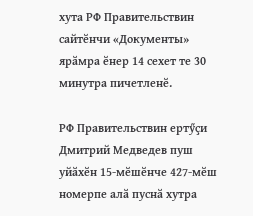хута РФ Правительствин сайтӗнчи «Документы» ярӑмра ӗнер 14 сехет те 30 минутра пичетленӗ.

РФ Правительствин ертӳҫи Дмитрий Медведев пуш уйӑхӗн 15-мӗшӗнче 427-мӗш номерпе алӑ пуснӑ хутра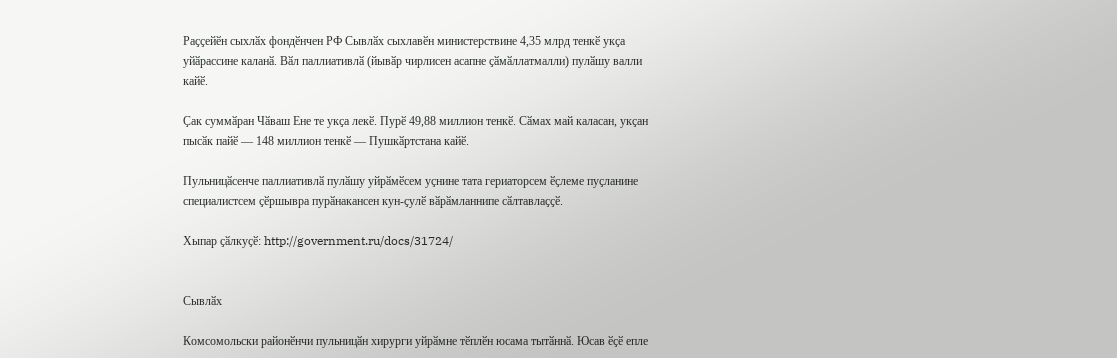Раҫҫейӗн сыхлӑх фондӗнчен РФ Сывлӑх сыхлавӗн министерствине 4,35 млрд тенкӗ укҫа уйӑрассине каланӑ. Вӑл паллиативлӑ (йывӑр чирлисен асапне ҫӑмӑллатмалли) пулӑшу валли кайӗ.

Ҫак суммӑран Чӑваш Ене те укҫа лекӗ. Пурӗ 49,88 миллион тенкӗ. Сӑмах май каласан, укҫан пысӑк пайӗ — 148 миллион тенкӗ — Пушкӑртстана кайӗ.

Пульницӑсенче паллиативлӑ пулӑшу уйрӑмӗсем уҫнине тата гериаторсем ӗҫлеме пуҫланине специалистсем ҫӗршывра пурӑнакансен кун-ҫулӗ вӑрӑмланнипе сӑлтавлаҫҫӗ.

Хыпар ҫӑлкуҫӗ: http://government.ru/docs/31724/


Сывлӑх

Комсомольски районӗнчи пульницӑн хирурги уйрӑмне тӗплӗн юсама тытӑннӑ. Юсав ӗҫӗ епле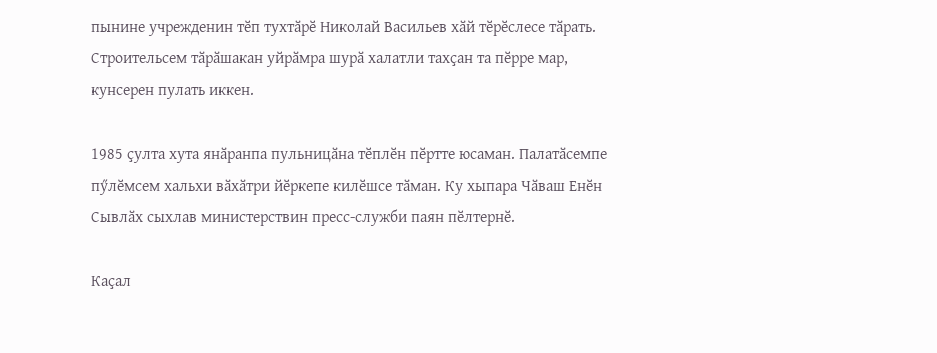пынине учрежденин тӗп тухтӑрӗ Николай Васильев хӑй тӗрӗслесе тӑрать. Строительсем тӑрӑшакан уйрӑмра шурӑ халатли тахҫан та пӗрре мар, кунсерен пулать иккен.

1985 ҫулта хута янӑранпа пульницӑна тӗплӗн пӗртте юсаман. Палатӑсемпе пӳлӗмсем хальхи вӑхӑтри йӗркепе килӗшсе тӑман. Ку хыпара Чӑваш Енӗн Сывлӑх сыхлав министерствин пресс-служби паян пӗлтернӗ.

Каҫал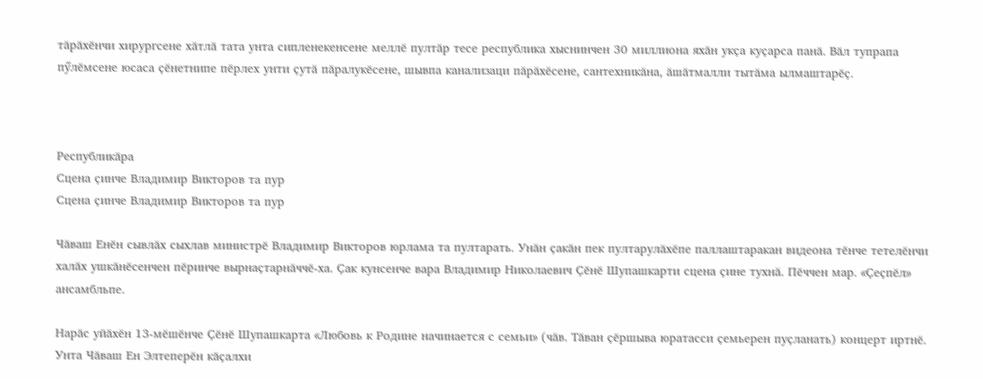тӑрӑхӗнчи хирургсене хӑтлӑ тата унта сипленекенсене меллӗ пултӑр тесе республика хыснинчен 30 миллиона яхӑн укҫа куҫарса панӑ. Вӑл тупрапа пӳлӗмсене юсаса ҫӗнетнипе пӗрлех унти ҫутӑ пӑралукӗсене, шывпа канализаци пӑрӑхӗсене, сантехникӑна, ӑшӑтмалли тытӑма ылмаштарӗҫ.



Республикӑра
Сцена ҫинче Владимир Викторов та пур
Сцена ҫинче Владимир Викторов та пур

Чӑваш Енӗн сывлӑх сыхлав министрӗ Владимир Викторов юрлама та пултарать. Унӑн ҫакӑн пек пултарулӑхӗпе паллаштаракан видеона тӗнче тетелӗнчи халӑх ушкӑнӗсенчен пӗринче вырнаҫтарнӑччӗ-ха. Ҫак кунсенче вара Владимир Николаевич Ҫӗнӗ Шупашкарти сцена ҫине тухнӑ. Пӗччен мар. «Ҫеҫпӗл» ансамбльпе.

Нарӑс уйӑхӗн 13-мӗшӗнче Ҫӗнӗ Шупашкарта «Любовь к Родине начинается с семьи» (чӑв. Тӑван ҫӗршыва юратасси ҫемьерен пуҫланать) концерт иртнӗ. Унта Чӑваш Ен Элтеперӗн кӑҫалхи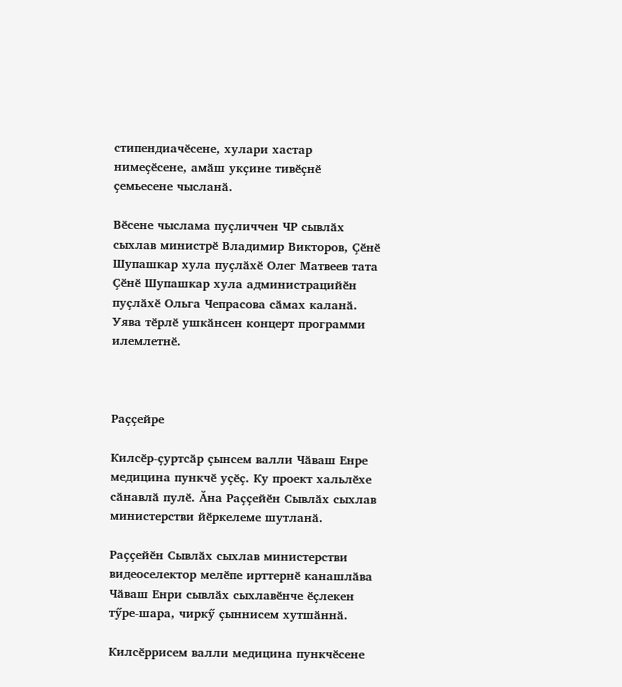стипендиачӗсене, хулари хастар нимеҫӗсене, амӑш укҫине тивӗҫнӗ ҫемьесене чысланӑ.

Вӗсене чыслама пуҫличчен ЧР сывлӑх сыхлав министрӗ Владимир Викторов, Ҫӗнӗ Шупашкар хула пуҫлӑхӗ Олег Матвеев тата Ҫӗнӗ Шупашкар хула администрацийӗн пуҫлӑхӗ Ольга Чепрасова сӑмах каланӑ. Уява тӗрлӗ ушкӑнсен концерт программи илемлетнӗ.



Раҫҫейре

Килсӗр-ҫуртсӑр ҫынсем валли Чӑваш Енре медицина пункчӗ уҫӗҫ. Ку проект хальлӗхе сӑнавлӑ пулӗ. Ӑна Раҫҫейӗн Сывлӑх сыхлав министерстви йӗркелеме шутланӑ.

Раҫҫейӗн Сывлӑх сыхлав министерстви видеоселектор мелӗпе ирттернӗ канашлӑва Чӑваш Енри сывлӑх сыхлавӗнче ӗҫлекен тӳре-шара, чиркӳ ҫыннисем хутшӑннӑ.

Килсӗррисем валли медицина пункчӗсене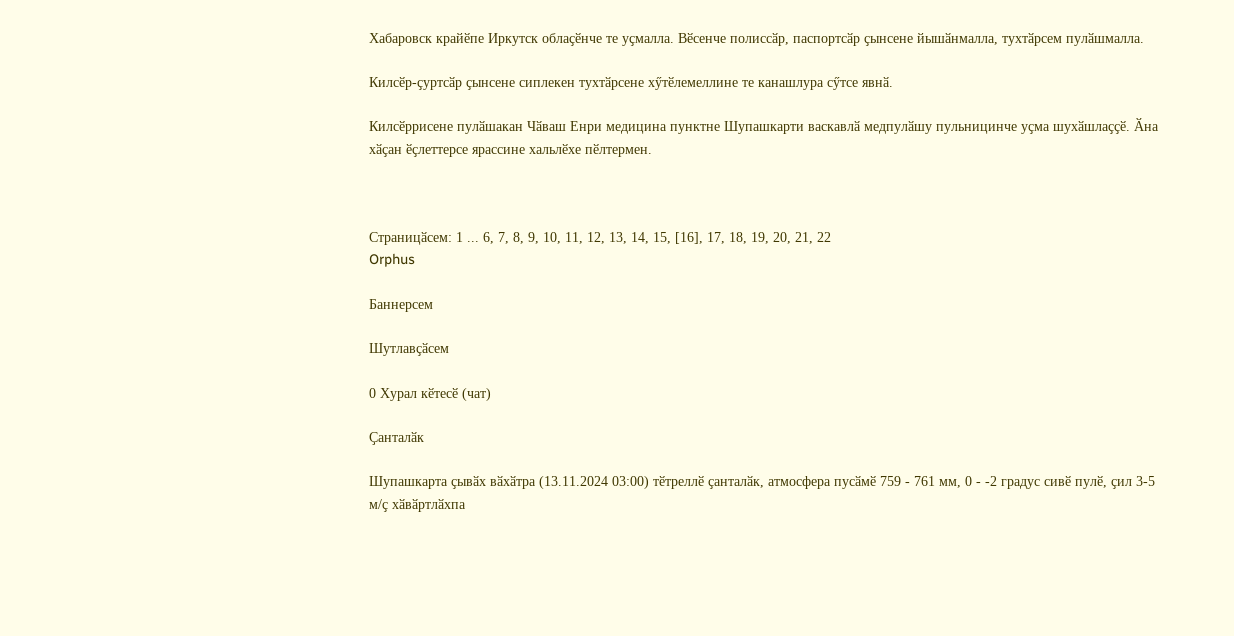Хабаровск крайӗпе Иркутск облаҫӗнче те уҫмалла. Вӗсенче полиссӑр, паспортсӑр ҫынсене йышӑнмалла, тухтӑрсем пулӑшмалла.

Килсӗр-ҫуртсӑр ҫынсене сиплекен тухтӑрсене хӳтӗлемеллине те канашлура сӳтсе явнӑ.

Килсӗррисене пулӑшакан Чӑваш Енри медицина пунктне Шупашкарти васкавлӑ медпулӑшу пульницинче уҫма шухӑшлаҫҫӗ. Ӑна хӑҫан ӗҫлеттерсе ярассине хальлӗхе пӗлтермен.



Страницӑсем: 1 ... 6, 7, 8, 9, 10, 11, 12, 13, 14, 15, [16], 17, 18, 19, 20, 21, 22
Orphus

Баннерсем

Шутлавҫӑсем

0 Хурал кӗтесӗ (чат)

Ҫанталӑк

Шупашкарта ҫывӑх вӑхӑтра (13.11.2024 03:00) тӗтреллӗ ҫанталӑк, атмосфера пусӑмӗ 759 - 761 мм, 0 - -2 градус сивӗ пулӗ, ҫил 3-5 м/ҫ хӑвӑртлӑхпа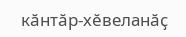кӑнтӑр-хӗвеланӑҫ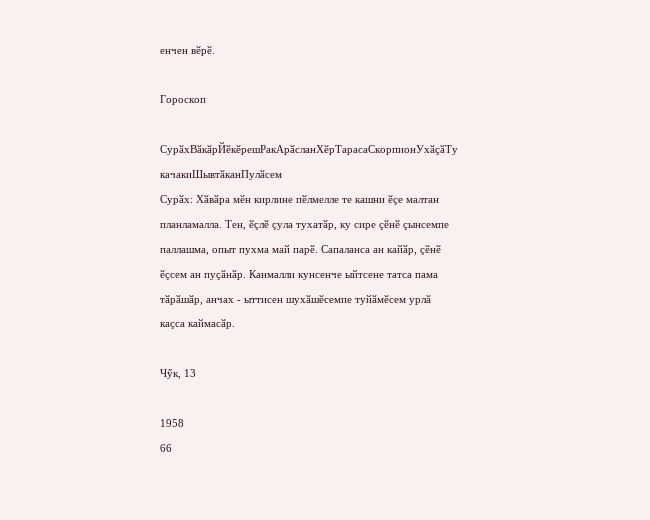енчен вӗрӗ.

Гороскоп

СурӑхВӑкӑрЙӗкӗрешРакАрӑсланХӗрТарасаСкорпионУхӑҫӑТу качакиШывтӑканПулӑсем
Сурӑх: Хӑвӑра мӗн кирлине пӗлмелле те кашни ӗҫе малтан планламалла. Тен, ӗҫлӗ ҫула тухатӑр, ку сире ҫӗнӗ ҫынсемпе паллашма, опыт пухма май парӗ. Сапаланса ан кайӑр, ҫӗнӗ ӗҫсем ан пуҫӑнӑр. Канмалли кунсенче ыйтсене татса пама тӑрӑшӑр, анчах - ыттисен шухӑшӗсемпе туйӑмӗсем урлӑ каҫса каймасӑр.

Чӳк, 13

1958
66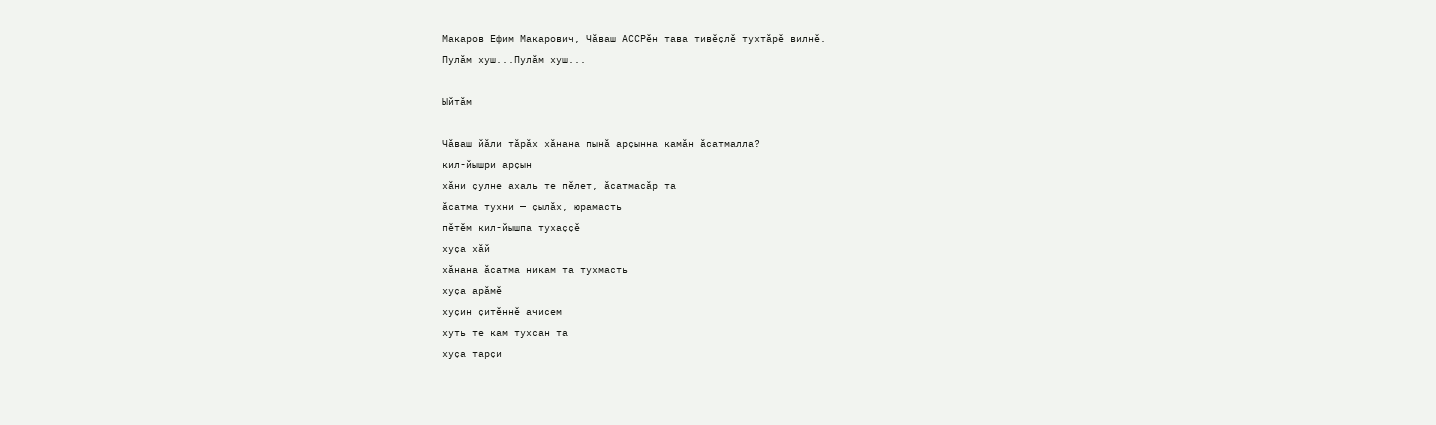Макаров Ефим Макарович, Чӑваш АССРӗн тава тивӗҫлӗ тухтӑрӗ вилнӗ.
Пулӑм хуш...Пулӑм хуш...

Ыйтӑм

Чӑваш йӑли тӑрӑх хӑнана пынӑ арҫынна камӑн ӑсатмалла?
кил-йышри арҫын
хӑни ҫулне ахаль те пӗлет, ӑсатмасӑр та
ӑсатма тухни — ҫылӑх, юрамасть
пӗтӗм кил-йышпа тухаҫҫӗ
хуҫа хӑй
хӑнана ӑсатма никам та тухмасть
хуҫа арӑмӗ
хуҫин ҫитӗннӗ ачисем
хуть те кам тухсан та
хуҫа тарҫи